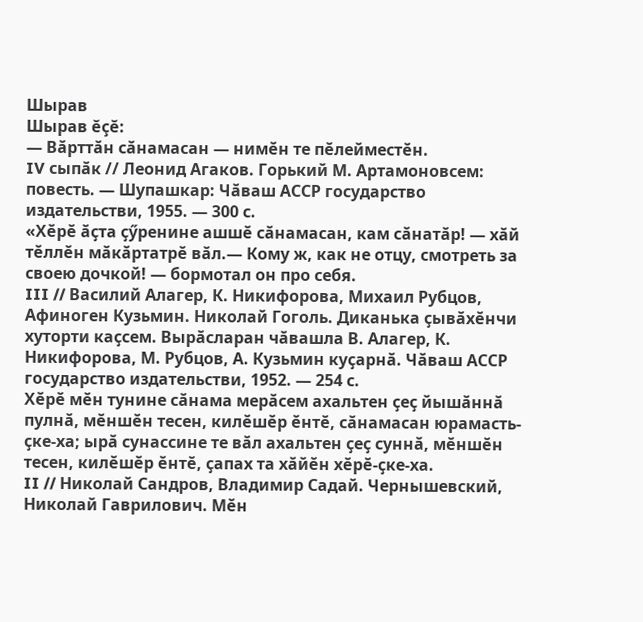Шырав
Шырав ĕçĕ:
— Вӑрттӑн сӑнамасан — нимӗн те пӗлейместӗн.
IV сыпӑк // Леонид Агаков. Горький М. Артамоновсем: повесть. — Шупашкар: Чӑваш АССР государство издательстви, 1955. — 300 с.
«Хӗрӗ ӑҫта ҫӳренине ашшӗ сӑнамасан, кам сӑнатӑр! — хӑй тӗллӗн мӑкӑртатрӗ вӑл.— Кому ж, как не отцу, смотреть за своею дочкой! — бормотал он про себя.
III // Василий Алагер, К. Никифорова, Михаил Рубцов, Афиноген Кузьмин. Николай Гоголь. Диканька ҫывӑхӗнчи хуторти каҫсем. Вырӑсларан чӑвашла В. Алагер, К. Никифорова, М. Рубцов, А. Кузьмин куҫарнӑ. Чӑваш АССР государство издательстви, 1952. — 254 с.
Хӗрӗ мӗн тунине сӑнама мерӑсем ахальтен ҫеҫ йышӑннӑ пулнӑ, мӗншӗн тесен, килӗшӗр ӗнтӗ, сӑнамасан юрамасть-ҫке-ха; ырӑ сунассине те вӑл ахальтен ҫеҫ суннӑ, мӗншӗн тесен, килӗшӗр ӗнтӗ, ҫапах та хӑйӗн хӗрӗ-ҫке-ха.
II // Николай Сандров, Владимир Садай. Чернышевский, Николай Гаврилович. Мӗн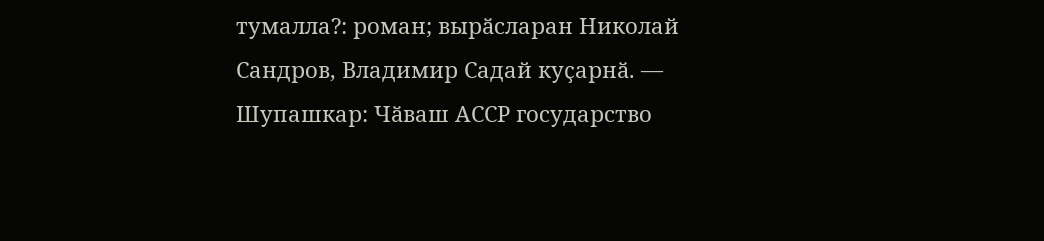тумалла?: роман; вырӑсларан Николай Сандров, Владимир Садай куҫарнӑ. — Шупашкар: Чӑваш АССР государство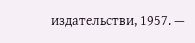издательстви, 1957. —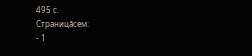495 с.
Страницăсем:
- 1